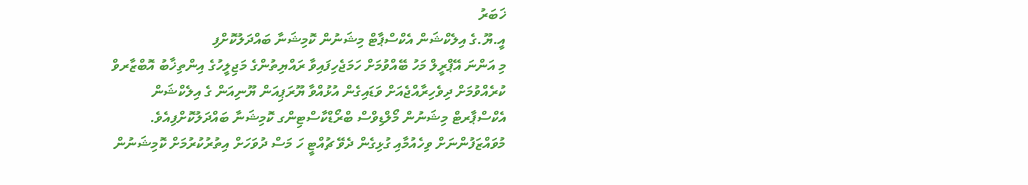ޚަބަރު
އީ.ޔޫ.ގެ އިލެކްޝަން އެކްސްޕާޓް މިޝަނުން ކޮމިޝަނާ ބައްދަލުކޮށްފި
މި އަންނަ އޭޕްރީލް މަހު ބޭއްވުމަށް ހަމަޖެހިފައިވާ ރައްޔިތުންގެ މަޖިލީހުގެ އިންތިޚާބު އޮބްޒާރވް ކުރެއްވުމަށް ދިވެހިރާއްޖެއަށް ވަޑައިގެން އުޅުއްވާ ޔޫރަޕިއަން ޔޫނިއަން ގެ އިލެކްޝަން އެކްސްޕާރޓް މިޝަނުން މޯލްޑިވްސް ބްރޯޑްކާސްޓިންގ ކޮމިޝަނާ ބައްދަލުކޮށްފިއެވެ.
މުވައްޒަފުންނަށް ވިހެއުމާއި ގުޅިގެން ދެވޭ ޗުއްޓީ ހަ މަސް ދުވަހަށް އިތުރުކުރުމަށް ކޮމިޝަނުން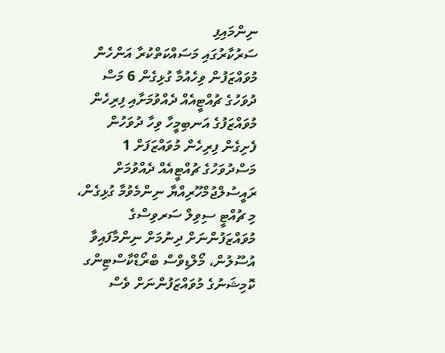ނިންމައިފި
ސަރުކާރުގައި މަސައްކަތްކުރާ އަންހެން މުވައްޒަފުން ވިހެއުމާ ގުޅިގެން 6 މަސް ދުވަހުގެ ޗުއްޓީއެއް ދެއްވުމަށާއި ފިރިހެން މުވައްޒަފުގެ އަނބިމީހާ ވިހާ ދުވަހުން ފެށިގެން ފިރިހެން މުވައްޒަފަށް 1 މަސްދުވަހުގެ ޗުއްޓީއެއް ދެއްވުމަށް ރައީސުލްޖުމްހޫރިއްޔާ ނިންމެވުމާ ގުޅިގެން، މި ޗުއްޓީ ސިވިލް ސަރވިސްގެ މުވައްޒަފުންނަށް ދިނުމަށް ނިންމާފައިވާ އުސޫލުން، މޯލްޑިވްސް ބްރޯޑްކާސްޓިންގ ކޮމިޝަނުގެ މުވައްޒަފުންނަށް ވެސް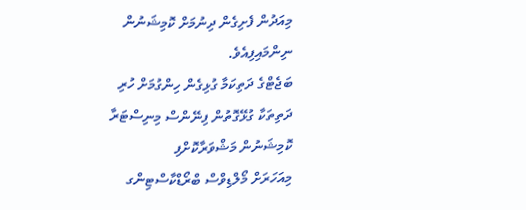މިއަދުން ފެށިގެން ދިނުމަށް ކޮމިޝަނުން ނިންމައިފިއެވެ.
ބަޖެޓްގެ ދަތިކަމާ ގުޅިގެން ހިންގުމަށް ހުރި ދަތިތަކާ ގުޅޭގޮތުން ފިނޭންސް މިނިސްޓަރާ ކޮމިޝަނުން މަޝްވަރާކޮށްފި
މިއަހަރަށް މޯލްޑިވްސް ބްރޯޑްކާސްޓިންގ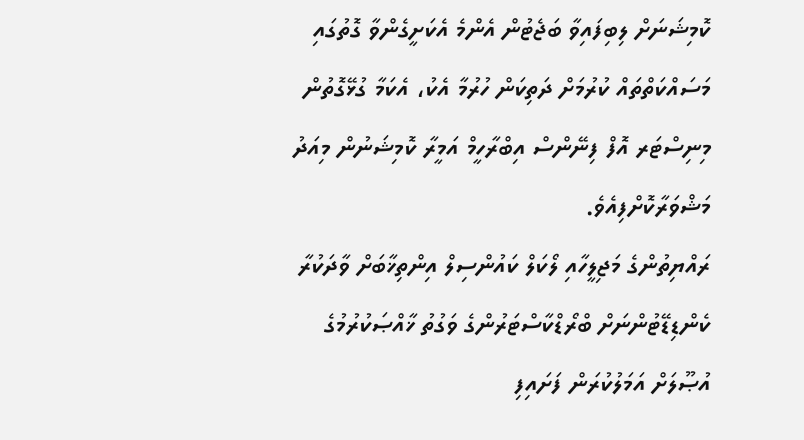ކޮމިޝަނަށް ލިބިފައިވާ ބަޖެޓުން އެންމެ އެކަށީގެންވާ ގޮތުގައި މަސައްކަތްތައް ކުރުމަށް ދަތިކަން ހުރުމާ އެކު، އެކަމާ ގުޅޭގޮތުން މިނިސްޓަރ އޮފް ފިނޭންސް އިބްރާހީމް އަމީރާ ކޮމިޝަނުން މިއަދު މަޝްވަރާކޮށްފިއެވެ.
ރައްޔިތުންގެ މަޖިލީހާއި ލޯކަލް ކައުންސިލް އިންތިޚާބަށް ވާދަކުރާ ކެންޑިޑޭޓުންނަށް ބްރޯޑްކާސްޓަރުންގެ ވަގުތު ޚާއްޞަކުރުމުގެ އުޞޫލަށް އަމަލުކުރަން ފަށައިފި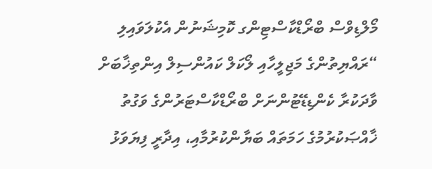މޯލްޑިވްސް ބްރޯޑްކާސްޓިންގ ކޮމިޝަނުން އެކުލަވައިލި “ރައްޔިތުންގެ މަޖިލީހާއި ލޯކަލް ކައުންސިލް އިންތިޚާބަށް ވާދަކުރާ ކެންޑިޑޭޓުންނަށް ބްރޯޑްކާސްޓަރުންގެ ވަގުތު ޚާއްޞަކުރުމުގެ ހަމަތައް ބަޔާންކުރުމާއި، އިދާރީ ފިޔަވަޅު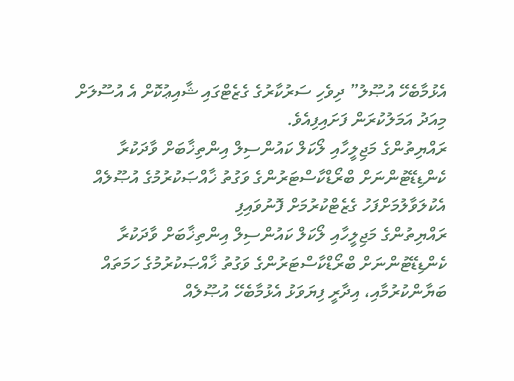އެޅުމާބެހޭ އުޞޫލު” ދިވެހި ސަރުކާރުގެ ގެޒެޓްގައި ޝާއިޢުކޮށް އެ އުސޫލަށް މިއަދު އަމަލުކުރަން ފަށައިފިއެވެ.
ރައްޔިތުންގެ މަޖިލީހާއި ލޯކަލް ކައުންސިލް އިންތިޚާބަށް ވާދަކުރާ ކެންޑިޑޭޓުންނަށް ބްރޯޑްކާސްޓަރުންގެ ވަގުތު ޚާއްޞަކުރުމުގެ އުޞޫލެއް އެކުލަވާލުމަށްފަހު ގެޒެޓްކުރުމަށް ފޮނުވައިފި
ރައްޔިތުންގެ މަޖިލީހާއި ލޯކަލް ކައުންސިލް އިންތިޚާބަށް ވާދަކުރާ ކެންޑިޑޭޓުންނަށް ބްރޯޑްކާސްޓަރުންގެ ވަގުތު ޚާއްޞަކުރުމުގެ ހަމަތައް ބަޔާންކުރުމާއި، އިދާރީ ފިޔަވަޅު އެޅުމާބެހޭ އުޞޫލެއް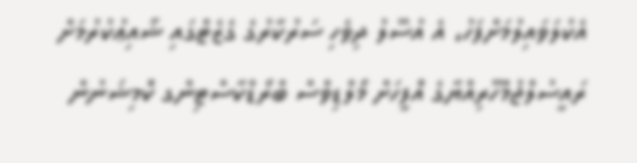އެކުލަވައިލުމަށްފަހު، އެ އުސޫލު ދިވެހި ސަރުކާރުގެ ގެޒެޓްގައި ޝާއިޢުކުރުމަށް ރައީސުލްޖުމްހޫރިއްޔާގެ އޮފީހަށް މޯލްޑިވްސް ބްރޯޑްކާސްޓިންގ ކޮމިޝަނުން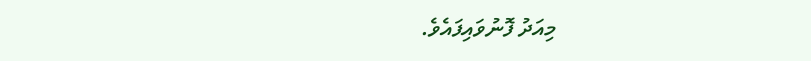މިއަދު ފޮނުވައިފައެވެ.